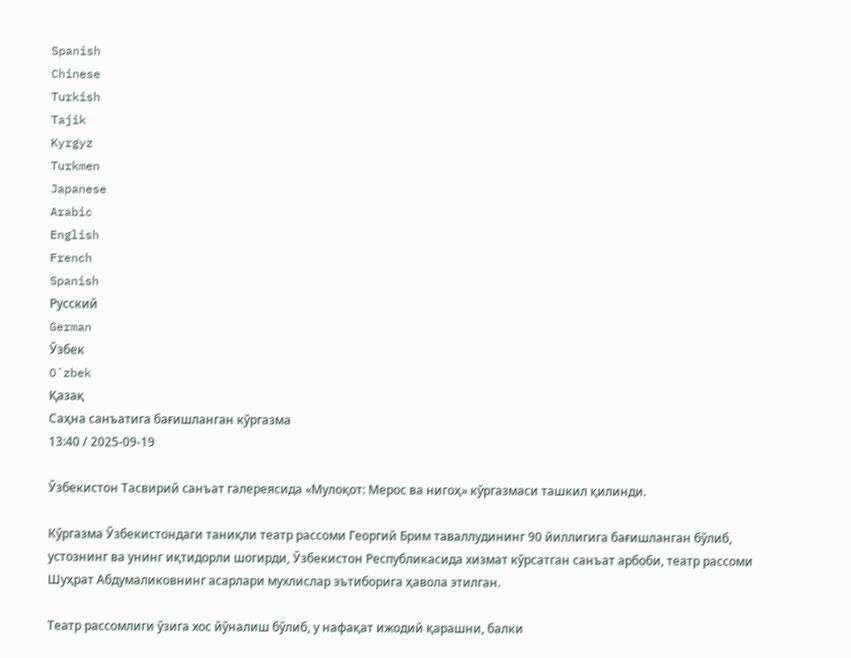Spanish
Chinese
Turkish
Tajik
Kyrgyz
Turkmen
Japanese
Arabic
English
French
Spanish
Русский
German
Ўзбек
Oʻzbek
Қазақ
Саҳна санъатига бағишланган кўргазма
13:40 / 2025-09-19

Ўзбекистон Тасвирий санъат галереясида «Мулоқот: Мерос ва нигоҳ» кўргазмаси ташкил қилинди.

Кўргазма Ўзбекистондаги таниқли театр рассоми Георгий Брим таваллудининг 90 йиллигига бағишланган бўлиб, устознинг ва унинг иқтидорли шогирди, Ўзбекистон Республикасида хизмат кўрсатган санъат арбоби, театр рассоми Шуҳрат Абдумаликовнинг асарлари мухлислар эътиборига ҳавола этилган.

Театр рассомлиги ўзига хос йўналиш бўлиб, у нафақат ижодий қарашни, балки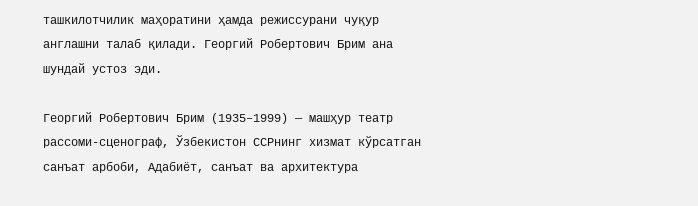ташкилотчилик маҳоратини ҳамда режиссурани чуқур англашни талаб қилади. Георгий Робертович Брим ана шундай устоз эди.

Георгий Робертович Брим (1935–1999) — машҳур театр рассоми-сценограф, Ўзбекистон ССРнинг хизмат кўрсатган санъат арбоби, Адабиёт, санъат ва архитектура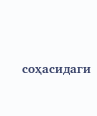соҳасидаги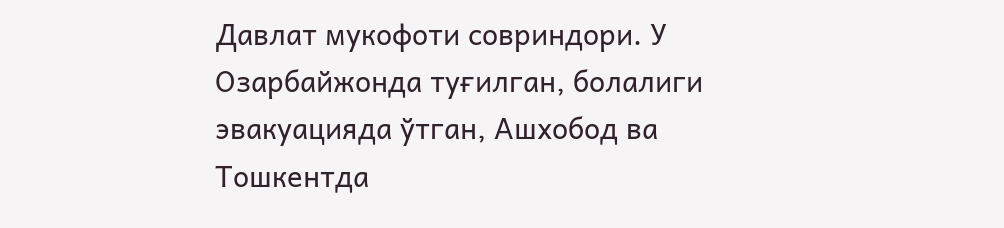Давлат мукофоти совриндори. У Озарбайжонда туғилган, болалиги эвакуацияда ўтган, Ашхобод ва Тошкентда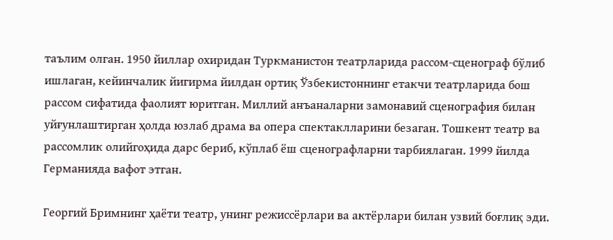таълим олган. 1950 йиллар охиридан Туркманистон театрларида рассом-сценограф бўлиб ишлаган, кейинчалик йигирма йилдан ортиқ Ўзбекистоннинг етакчи театрларида бош рассом сифатида фаолият юритган. Миллий анъаналарни замонавий сценография билан уйғунлаштирган ҳолда юзлаб драма ва опера спектаклларини безаган. Тошкент театр ва рассомлик олийгоҳида дарс бериб, кўплаб ёш сценографларни тарбиялаган. 1999 йилда Германияда вафот этган.

Георгий Бримнинг ҳаёти театр, унинг режиссёрлари ва актёрлари билан узвий боғлиқ эди.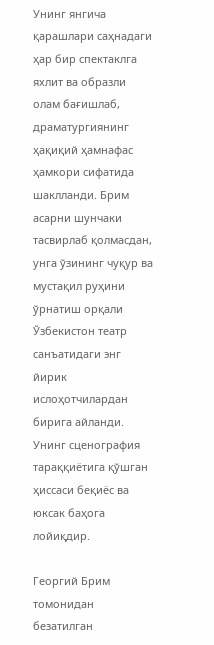Унинг янгича қарашлари саҳнадаги ҳар бир спектаклга яхлит ва образли олам бағишлаб, драматургиянинг ҳақиқий ҳамнафас ҳамкори сифатида шаклланди. Брим асарни шунчаки тасвирлаб қолмасдан, унга ўзининг чуқур ва мустақил руҳини ўрнатиш орқали Ўзбекистон театр санъатидаги энг йирик ислоҳотчилардан бирига айланди. Унинг сценография тараққиётига қўшган ҳиссаси беқиёс ва юксак баҳога лойиқдир.

Георгий Брим томонидан безатилган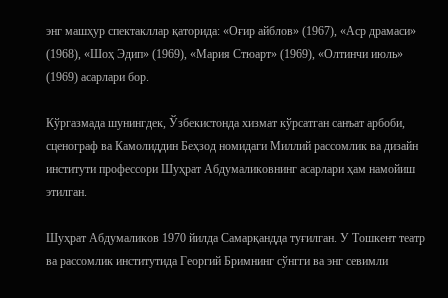энг машҳур спектакллар қаторида: «Оғир айблов» (1967), «Аср драмаси» (1968), «Шоҳ Эдип» (1969), «Мария Стюарт» (1969), «Олтинчи июль» (1969) асарлари бор.

Кўргазмада шунингдек, Ўзбекистонда хизмат кўрсатган санъат арбоби, сценограф ва Камолиддин Беҳзод номидаги Миллий рассомлик ва дизайн институти профессори Шуҳрат Абдумаликовнинг асарлари ҳам намойиш этилган.

Шуҳрат Абдумаликов 1970 йилда Самарқандда туғилган. У Тошкент театр ва рассомлик институтида Георгий Бримнинг сўнгги ва энг севимли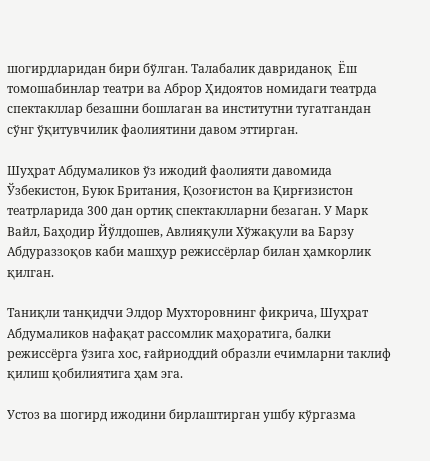шогирдларидан бири бўлган. Талабалик давриданоқ  Ёш томошабинлар театри ва Аброр Ҳидоятов номидаги театрда спектакллар безашни бошлаган ва институтни тугатгандан сўнг ўқитувчилик фаолиятини давом эттирган.

Шуҳрат Абдумаликов ўз ижодий фаолияти давомида Ўзбекистон, Буюк Британия, Қозоғистон ва Қирғизистон театрларида 300 дан ортиқ спектаклларни безаган. У Марк Вайл, Баҳодир Йўлдошев, Авлияқули Хўжақули ва Барзу Абдураззоқов каби машҳур режиссёрлар билан ҳамкорлик қилган.

Таниқли танқидчи Элдор Мухторовнинг фикрича, Шуҳрат Абдумаликов нафақат рассомлик маҳоратига, балки режиссёрга ўзига хос, ғайриоддий образли ечимларни таклиф қилиш қобилиятига ҳам эга.

Устоз ва шогирд ижодини бирлаштирган ушбу кўргазма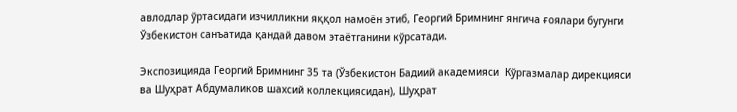авлодлар ўртасидаги изчилликни яққол намоён этиб, Георгий Бримнинг янгича ғоялари бугунги Ўзбекистон санъатида қандай давом этаётганини кўрсатади.

Экспозицияда Георгий Бримнинг 35 та (Ўзбекистон Бадиий академияси  Кўргазмалар дирекцияси ва Шуҳрат Абдумаликов шахсий коллекциясидан), Шуҳрат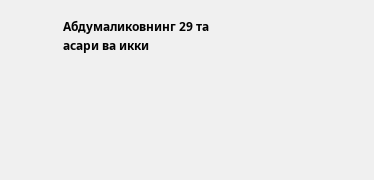Абдумаликовнинг 29 та асари ва икки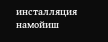инсталляция намойиш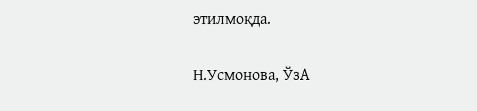этилмоқда.

Н.Усмонова, ЎзА